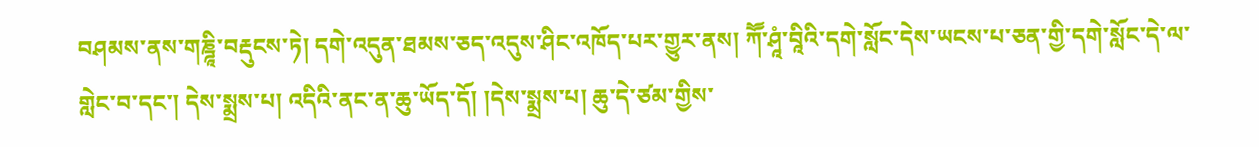བཤམས་ནས་གཎྜཱི་བརྡུངས་ཏེ། དགེ་འདུན་ཐམས་ཅད་འདུས་ཤིང་འཁོད་པར་གྱུར་ནས། ཀཽ་ཤཱཾ་བཱིའི་དགེ་སློང་དེས་ཡངས་པ་ཅན་གྱི་དགེ་སློང་དེ་ལ་གླེང་བ་དང་། དེས་སྨྲས་པ། འདིའི་ནང་ན་ཆུ་ཡོད་དོ། །དེས་སྨྲས་པ། ཆུ་དེ་ཙམ་གྱིས་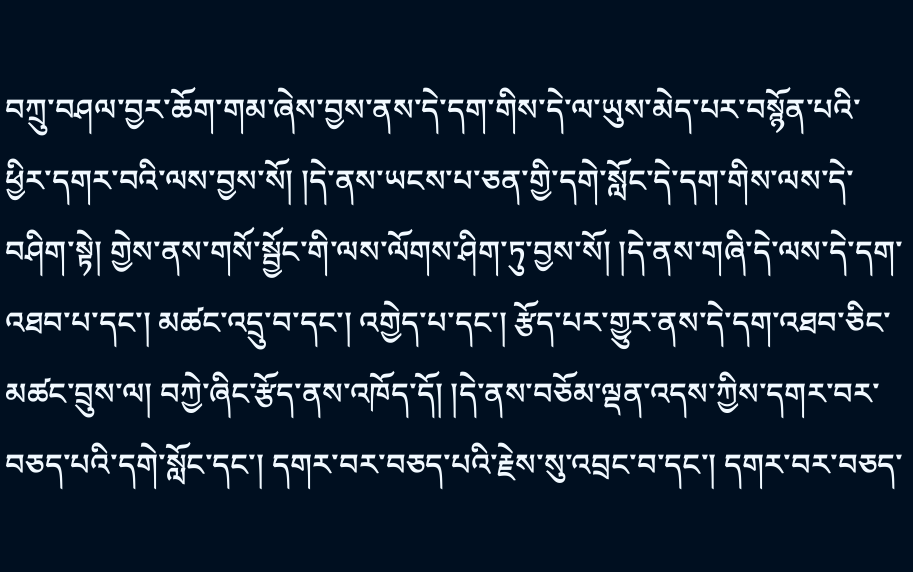བཀྲུ་བཤལ་བྱར་ཆོག་གམ་ཞེས་བྱས་ནས་དེ་དག་གིས་དེ་ལ་ཡུས་མེད་པར་བསྙོན་པའི་ཕྱིར་དགར་བའི་ལས་བྱས་སོ། །དེ་ནས་ཡངས་པ་ཅན་གྱི་དགེ་སློང་དེ་དག་གིས་ལས་དེ་བཤིག་སྟེ། གྱེས་ནས་གསོ་སྦྱོང་གི་ལས་ལོགས་ཤིག་ཏུ་བྱས་སོ། །དེ་ནས་གཞི་དེ་ལས་དེ་དག་འཐབ་པ་དང་། མཚང་འདྲུ་བ་དང་། འགྱེད་པ་དང་། རྩོད་པར་གྱུར་ནས་དེ་དག་འཐབ་ཅིང་མཚང་བྲུས་ལ། བཀྱེ་ཞིང་རྩོད་ནས་འཁོད་དོ། །དེ་ནས་བཅོམ་ལྡན་འདས་ཀྱིས་དགར་བར་བཅད་པའི་དགེ་སློང་དང་། དགར་བར་བཅད་པའི་རྗེས་སུ་འབྲང་བ་དང་། དགར་བར་བཅད་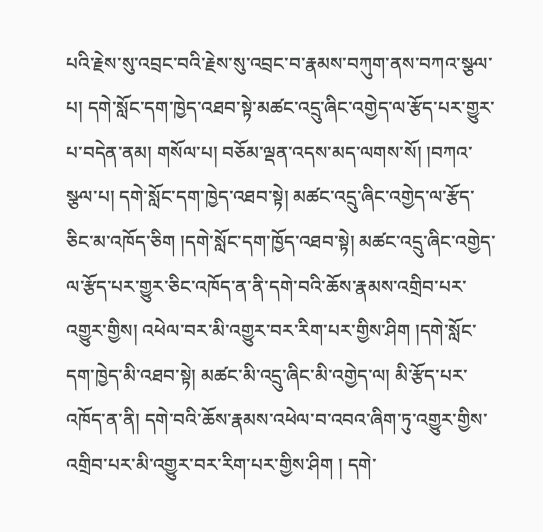པའི་རྗེས་སུ་འབྲང་བའི་རྗེས་སུ་འབྲང་བ་རྣམས་བཀུག་ནས་བཀའ་སྩལ་པ། དགེ་སློང་དག་ཁྱེད་འཐབ་སྟེ་མཚང་འདྲུ་ཞིང་འགྱེད་ལ་རྩོད་པར་གྱུར་པ་བདེན་ནམ། གསོལ་པ། བཅོམ་ལྡན་འདས་མད་ལགས་སོ། །བཀའ་སྩལ་པ། དགེ་སློང་དག་ཁྱེད་འཐབ་སྟེ། མཚང་འདྲུ་ཞིང་འགྱེད་ལ་རྩོད་ཅིང་མ་འཁོད་ཅིག །དགེ་སློང་དག་ཁྱོད་འཐབ་སྟེ། མཚང་འདྲུ་ཞིང་འགྱེད་ལ་རྩོད་པར་གྱུར་ཅིང་འཁོད་ན་ནི་དགེ་བའི་ཆོས་རྣམས་འགྲིབ་པར་འགྱུར་གྱིས། འཕེལ་བར་མི་འགྱུར་བར་རིག་པར་གྱིས་ཤིག །དགེ་སློང་དག་ཁྱེད་མི་འཐབ་སྟེ། མཚང་མི་འདྲུ་ཞིང་མི་འགྱེད་ལ། མི་རྩོད་པར་འཁོད་ན་ནི། དགེ་བའི་ཆོས་རྣམས་འཕེལ་བ་འབའ་ཞིག་ཏུ་འགྱུར་གྱིས་འགྲིབ་པར་མི་འགྱུར་བར་རིག་པར་གྱིས་ཤིག ། དགེ་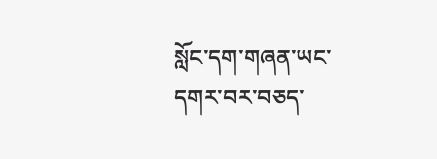སློང་དག་གཞན་ཡང་དགར་བར་བཅད་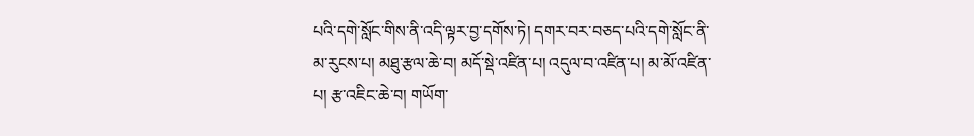པའི་དགེ་སློང་གིས་ནི་འདི་ལྟར་བྱ་དགོས་ཏེ། དགར་བར་བཅད་པའི་དགེ་སློང་ནི་མ་རུངས་པ། མཐུ་རྩལ་ཆེ་བ། མདོ་སྡེ་འཛིན་པ། འདུལ་བ་འཛིན་པ། མ་མོ་འཛིན་པ། རྩ་འཇིང་ཆེ་བ། གཡོག་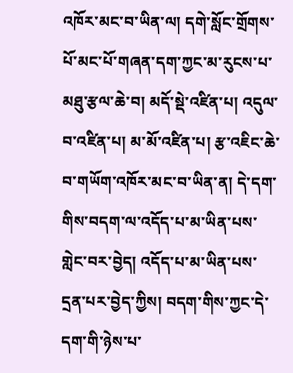འཁོར་མང་བ་ཡིན་ལ། དགེ་སློང་གྲོགས་པོ་མང་པོ་གཞན་དག་ཀྱང་མ་རུངས་པ་མཐུ་རྩལ་ཆེ་བ། མདོ་སྡེ་འཛིན་པ། འདུལ་བ་འཛིན་པ། མ་མོ་འཛིན་པ། རྩ་འཇིང་ཆེ་བ་གཡོག་འཁོར་མང་བ་ཡིན་ན། དེ་དག་གིས་བདག་ལ་འདོད་པ་མ་ཡིན་པས་གླེང་བར་བྱེད། འདོད་པ་མ་ཡིན་པས་དྲན་པར་བྱེད་ཀྱིས། བདག་གིས་ཀྱང་དེ་དག་གི་ཉེས་པ་